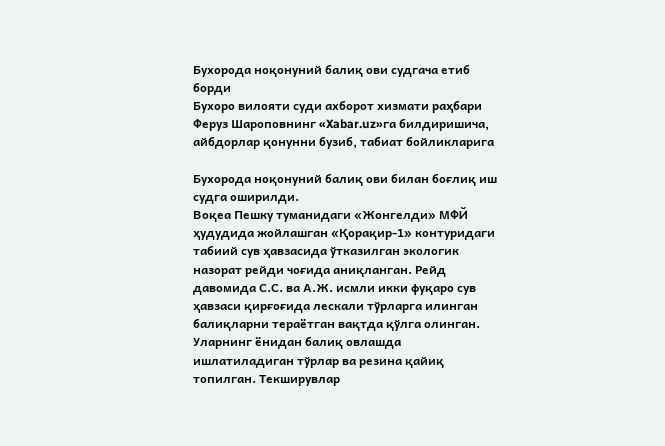Бухорода ноқонуний балиқ ови судгача етиб борди
Бухоро вилояти суди ахборот хизмати раҳбари Феруз Шароповнинг «Xabar.uz»га билдиришича, айбдорлар қонунни бузиб, табиат бойликларига

Бухорода ноқонуний балиқ ови билан боғлиқ иш судга оширилди.
Воқеа Пешку туманидаги «Жонгелди» МФЙ ҳудудида жойлашган «Қорақир-1» контуридаги табиий сув ҳавзасида ўтказилган экологик назорат рейди чоғида аниқланган. Рейд давомида С.С. ва А.Ж. исмли икки фуқаро сув ҳавзаси қирғоғида лескали тўрларга илинган балиқларни тераётган вақтда қўлга олинган. Уларнинг ёнидан балиқ овлашда ишлатиладиган тўрлар ва резина қайиқ топилган. Текширувлар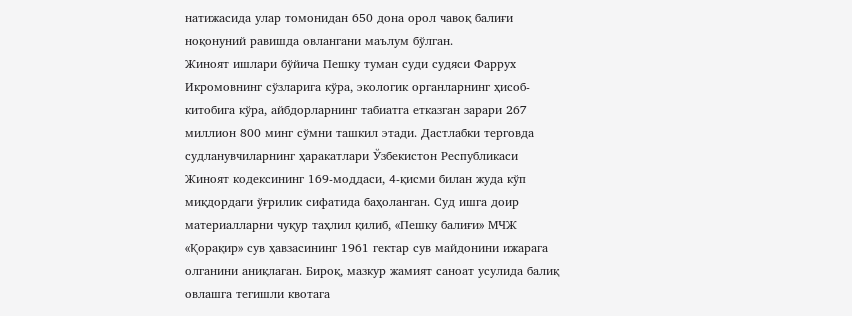натижасида улар томонидан 650 дона орол чавоқ балиғи ноқонуний равишда овлангани маълум бўлган.
Жиноят ишлари бўйича Пешку туман суди судяси Фаррух Икромовнинг сўзларига кўра, экологик органларнинг ҳисоб-китобига кўра, айбдорларнинг табиатга етказган зарари 267 миллион 800 минг сўмни ташкил этади. Дастлабки терговда судланувчиларнинг ҳаракатлари Ўзбекистон Республикаси Жиноят кодексининг 169-моддаси, 4-қисми билан жуда кўп миқдордаги ўғрилик сифатида баҳоланган. Суд ишга доир материалларни чуқур таҳлил қилиб, «Пешку балиғи» МЧЖ «Қорақир» сув ҳавзасининг 1961 гектар сув майдонини ижарага олганини аниқлаган. Бироқ, мазкур жамият саноат усулида балиқ овлашга тегишли квотага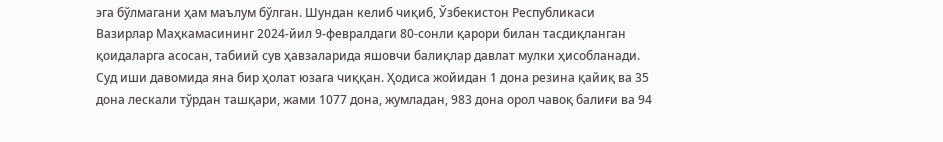эга бўлмагани ҳам маълум бўлган. Шундан келиб чиқиб, Ўзбекистон Республикаси Вазирлар Маҳкамасининг 2024-йил 9-февралдаги 80-сонли қарори билан тасдиқланган қоидаларга асосан, табиий сув ҳавзаларида яшовчи балиқлар давлат мулки ҳисобланади.
Суд иши давомида яна бир ҳолат юзага чиққан. Ҳодиса жойидан 1 дона резина қайиқ ва 35 дона лескали тўрдан ташқари, жами 1077 дона, жумладан, 983 дона орол чавоқ балиғи ва 94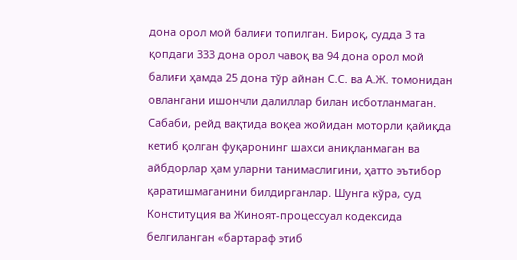дона орол мой балиғи топилган. Бироқ, судда 3 та қопдаги 333 дона орол чавоқ ва 94 дона орол мой балиғи ҳамда 25 дона тўр айнан С.С. ва А.Ж. томонидан овлангани ишончли далиллар билан исботланмаган. Сабаби, рейд вақтида воқеа жойидан моторли қайиқда кетиб қолган фуқаронинг шахси аниқланмаган ва айбдорлар ҳам уларни танимаслигини, ҳатто эътибор қаратишмаганини билдирганлар. Шунга кўра, суд Конституция ва Жиноят-процессуал кодексида белгиланган «бартараф этиб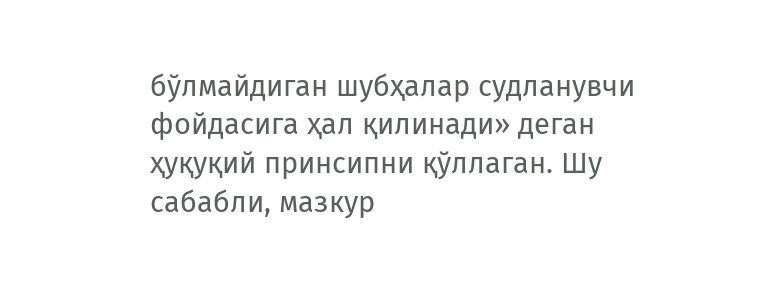бўлмайдиган шубҳалар судланувчи фойдасига ҳал қилинади» деган ҳуқуқий принсипни қўллаган. Шу сабабли, мазкур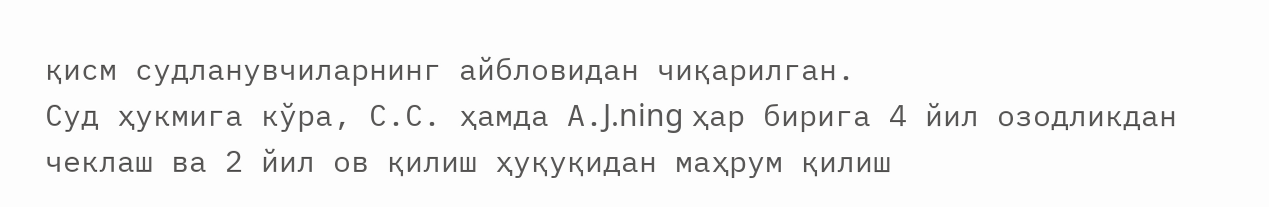қисм судланувчиларнинг айбловидан чиқарилган.
Суд ҳукмига кўра, С.С. ҳамда А.J.ning ҳар бирига 4 йил озодликдан чеклаш ва 2 йил ов қилиш ҳуқуқидан маҳрум қилиш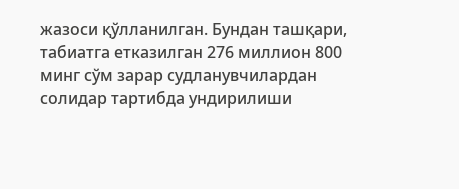жазоси қўлланилган. Бундан ташқари, табиатга етказилган 276 миллион 800 минг сўм зарар судланувчилардан солидар тартибда ундирилиши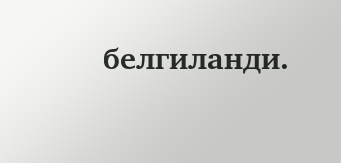белгиланди.